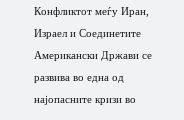Конфликтот меѓу Иран, Израел и Соединетите Американски Држави се развива во една од најопасните кризи во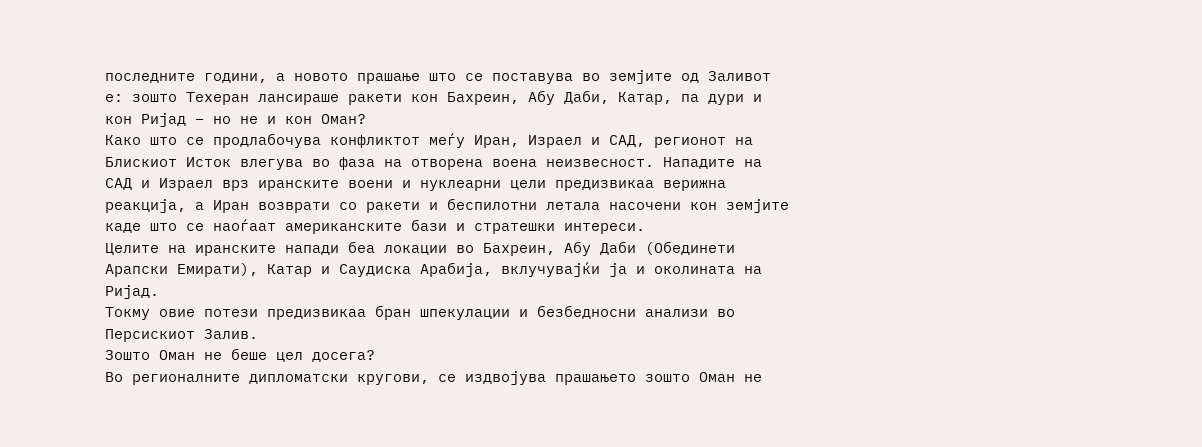последните години, а новото прашање што се поставува во земјите од Заливот е: зошто Техеран лансираше ракети кон Бахреин, Абу Даби, Катар, па дури и кон Ријад – но не и кон Оман?
Како што се продлабочува конфликтот меѓу Иран, Израел и САД, регионот на Блискиот Исток влегува во фаза на отворена воена неизвесност. Нападите на САД и Израел врз иранските воени и нуклеарни цели предизвикаа верижна реакција, а Иран возврати со ракети и беспилотни летала насочени кон земјите каде што се наоѓаат американските бази и стратешки интереси.
Целите на иранските напади беа локации во Бахреин, Абу Даби (Обединети Арапски Емирати), Катар и Саудиска Арабија, вклучувајќи ја и околината на Ријад.
Токму овие потези предизвикаа бран шпекулации и безбедносни анализи во Персискиот Залив.
Зошто Оман не беше цел досега?
Во регионалните дипломатски кругови, се издвојува прашањето зошто Оман не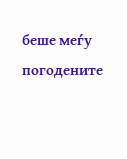беше меѓу погодените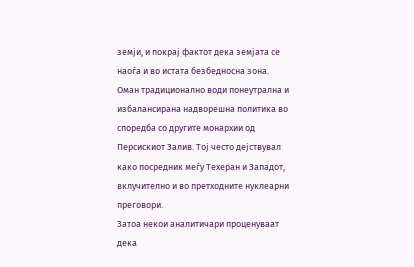земји, и покрај фактот дека земјата се наоѓа и во истата безбедносна зона.
Оман традиционално води понеутрална и избалансирана надворешна политика во споредба со другите монархии од Персискиот Залив. Тој често дејствувал како посредник меѓу Техеран и Западот, вклучително и во претходните нуклеарни преговори.
Затоа некои аналитичари проценуваат дека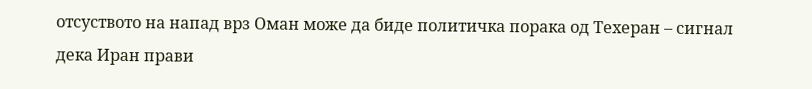отсуството на напад врз Оман може да биде политичка порака од Техеран – сигнал дека Иран прави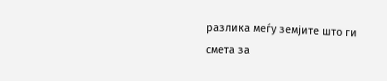разлика меѓу земјите што ги смета за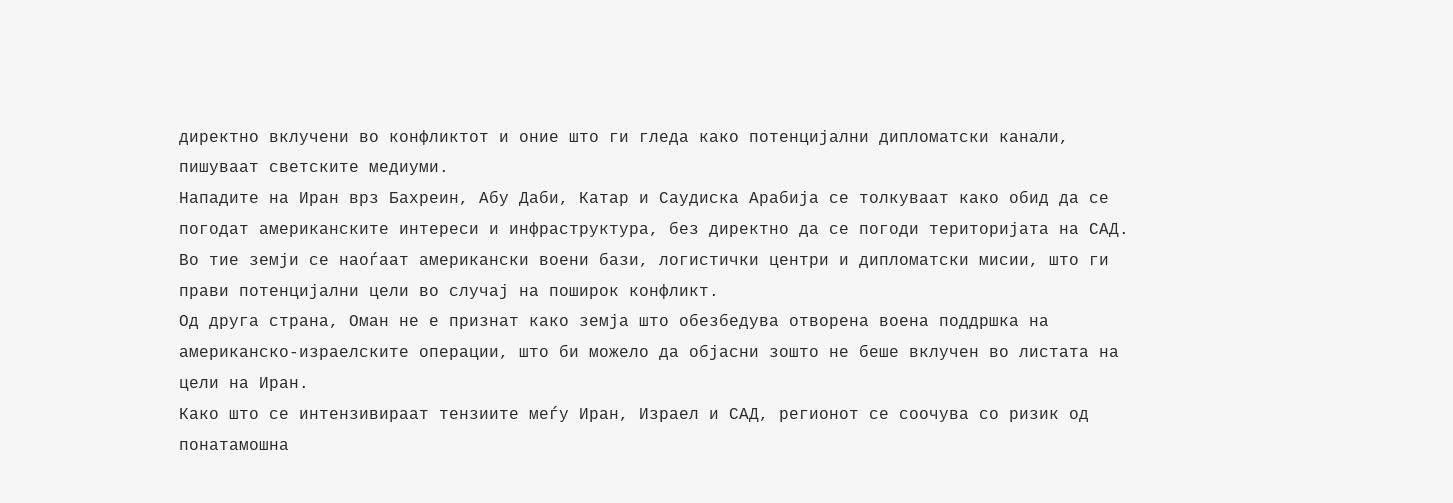директно вклучени во конфликтот и оние што ги гледа како потенцијални дипломатски канали, пишуваат светските медиуми.
Нападите на Иран врз Бахреин, Абу Даби, Катар и Саудиска Арабија се толкуваат како обид да се погодат американските интереси и инфраструктура, без директно да се погоди територијата на САД.
Во тие земји се наоѓаат американски воени бази, логистички центри и дипломатски мисии, што ги прави потенцијални цели во случај на поширок конфликт.
Од друга страна, Оман не е признат како земја што обезбедува отворена воена поддршка на американско-израелските операции, што би можело да објасни зошто не беше вклучен во листата на цели на Иран.
Како што се интензивираат тензиите меѓу Иран, Израел и САД, регионот се соочува со ризик од понатамошна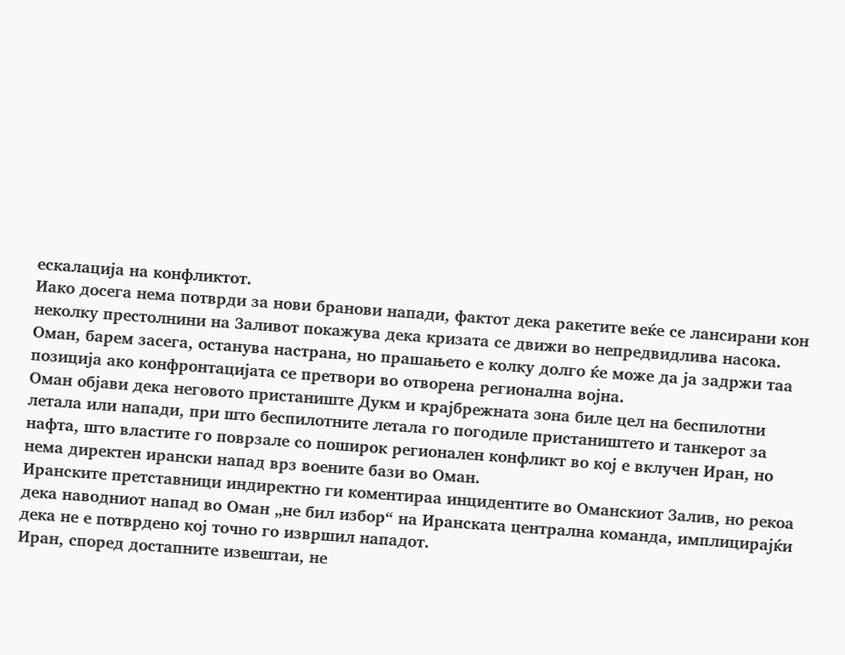ескалација на конфликтот.
Иако досега нема потврди за нови бранови напади, фактот дека ракетите веќе се лансирани кон неколку престолнини на Заливот покажува дека кризата се движи во непредвидлива насока.
Оман, барем засега, останува настрана, но прашањето е колку долго ќе може да ја задржи таа позиција ако конфронтацијата се претвори во отворена регионална војна.
Оман објави дека неговото пристаниште Дукм и крајбрежната зона биле цел на беспилотни летала или напади, при што беспилотните летала го погодиле пристаништето и танкерот за нафта, што властите го поврзале со поширок регионален конфликт во кој е вклучен Иран, но нема директен ирански напад врз воените бази во Оман.
Иранските претставници индиректно ги коментираа инцидентите во Оманскиот Залив, но рекоа дека наводниот напад во Оман „не бил избор“ на Иранската централна команда, имплицирајќи дека не е потврдено кој точно го извршил нападот.
Иран, според достапните извештаи, не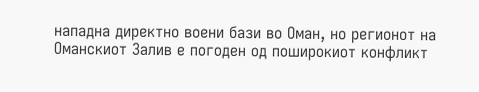нападна директно воени бази во Оман, но регионот на Оманскиот Залив е погоден од поширокиот конфликт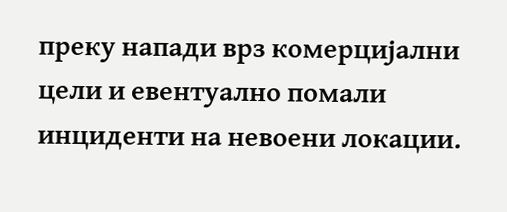преку напади врз комерцијални цели и евентуално помали инциденти на невоени локации.